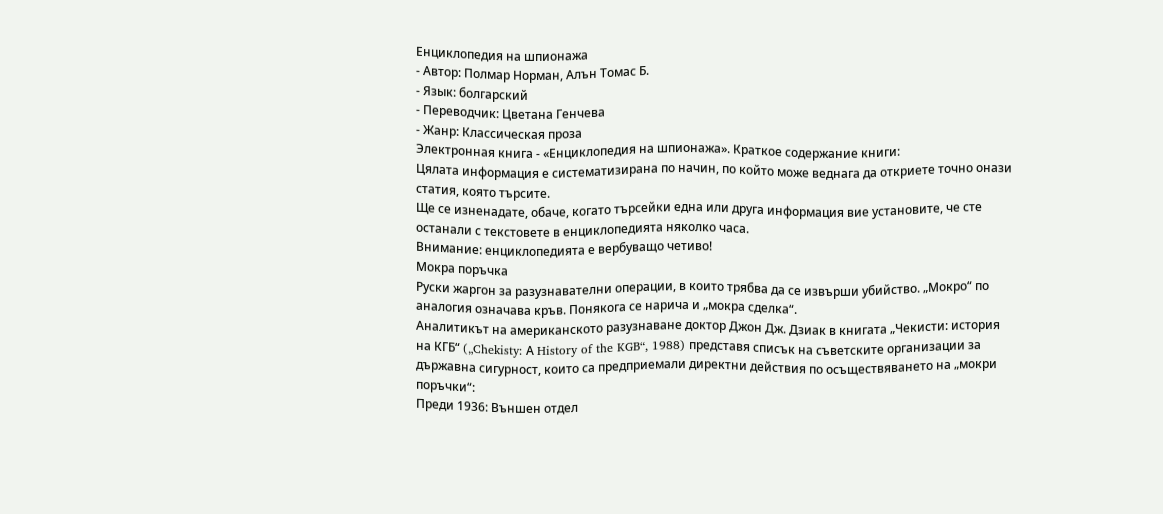Енциклопедия на шпионажа
- Автор: Полмар Норман, Алън Томас Б.
- Язык: болгарский
- Переводчик: Цветана Генчева
- Жанр: Классическая проза
Электронная книга - «Енциклопедия на шпионажа». Краткое содержание книги:
Цялата информация е систематизирана по начин, по който може веднага да откриете точно онази статия, която търсите.
Ще се изненадате, обаче, когато търсейки една или друга информация вие установите, че сте останали с текстовете в енциклопедията няколко часа.
Внимание: енциклопедията е вербуващо четиво!
Мокра поръчка
Руски жаргон за разузнавателни операции, в които трябва да се извърши убийство. „Мокро“ по аналогия означава кръв. Понякога се нарича и „мокра сделка“.
Аналитикът на американското разузнаване доктор Джон Дж. Дзиак в книгата „Чекисти: история на КГБ“ („Chekisty: А History of the KGB“, 1988) представя списък на съветските организации за държавна сигурност, които са предприемали директни действия по осъществяването на „мокри поръчки“:
Преди 1936: Външен отдел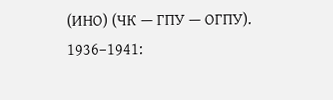(ИНО) (ЧК — ГПУ — ОГПУ).
1936–1941: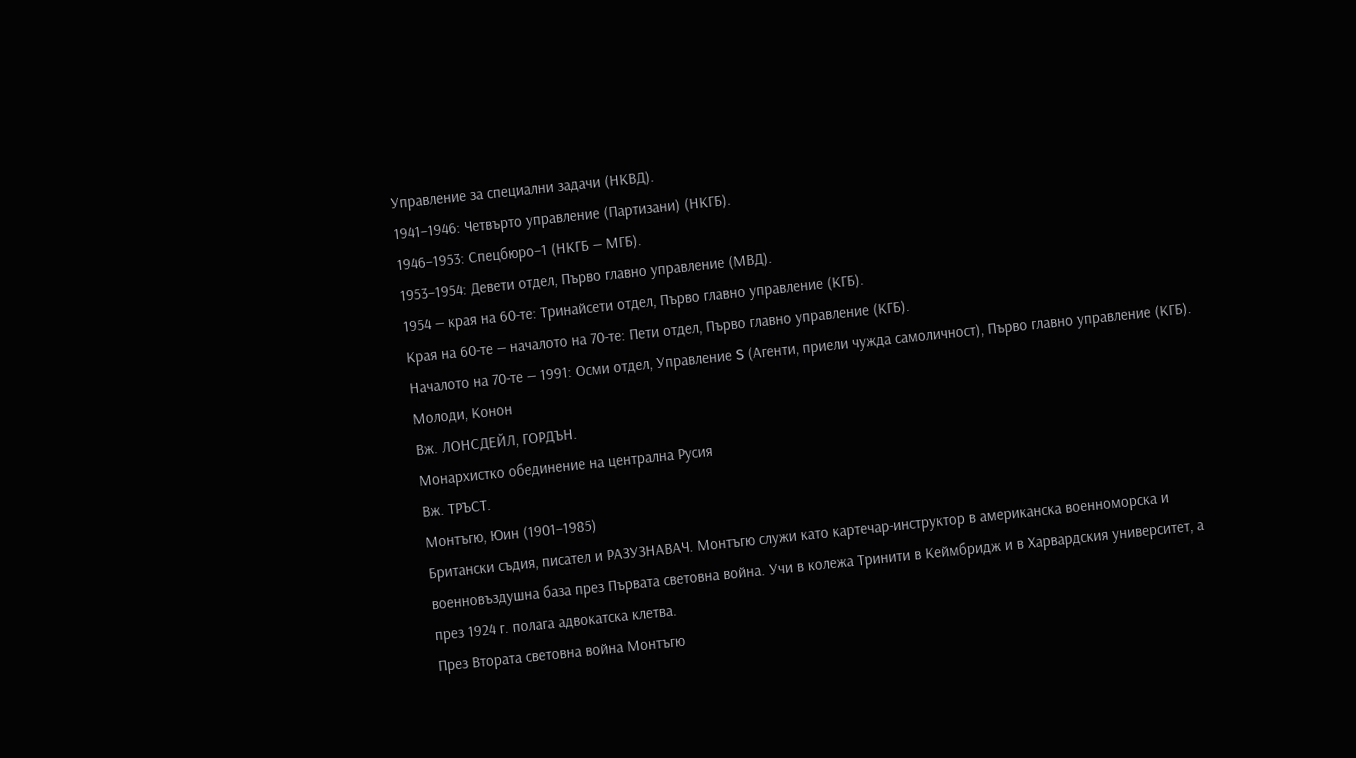Управление за специални задачи (НКВД).
1941–1946: Четвърто управление (Партизани) (НКГБ).
1946–1953: Спецбюро–1 (НКГБ — МГБ).
1953–1954: Девети отдел, Първо главно управление (МВД).
1954 — края на 60-те: Тринайсети отдел, Първо главно управление (КГБ).
Края на 60-те — началото на 70-те: Пети отдел, Първо главно управление (КГБ).
Началото на 70-те — 1991: Осми отдел, Управление S (Агенти, приели чужда самоличност), Първо главно управление (КГБ).
Молоди, Конон
Вж. ЛОНСДЕЙЛ, ГОРДЪН.
Монархистко обединение на централна Русия
Вж. ТРЪСТ.
Монтъгю, Юин (1901–1985)
Британски съдия, писател и РАЗУЗНАВАЧ. Монтъгю служи като картечар-инструктор в американска военноморска и военновъздушна база през Първата световна война. Учи в колежа Тринити в Кеймбридж и в Харвардския университет, а през 1924 г. полага адвокатска клетва.
През Втората световна война Монтъгю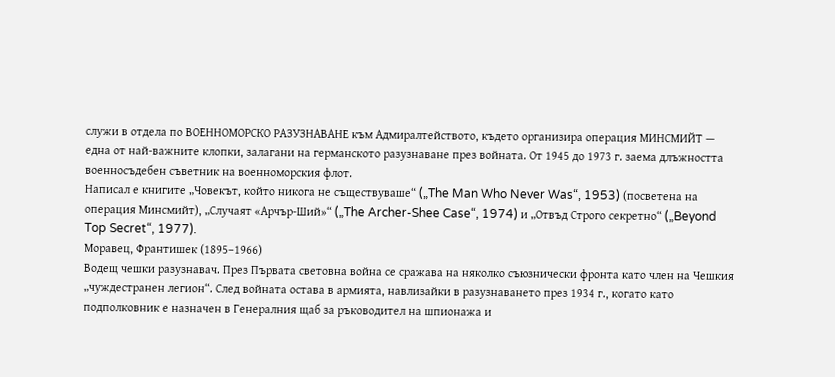служи в отдела по ВОЕННОМОРСКО РАЗУЗНАВАНЕ към Адмиралтейството, където организира операция МИНСМИЙТ — една от най-важните клопки, залагани на германското разузнаване през войната. От 1945 до 1973 г. заема длъжността военносъдебен съветник на военноморския флот.
Написал е книгите „Човекът, който никога не съществуваше“ („The Man Who Never Was“, 1953) (посветена на операция Минсмийт), „Случаят «Арчър-Ший»“ („The Archer-Shee Case“, 1974) и „Отвъд Строго секретно“ („Beyond Top Secret“, 1977).
Моравец, Франтишек (1895–1966)
Водещ чешки разузнавач. През Първата световна война се сражава на няколко съюзнически фронта като член на Чешкия „чуждестранен легион“. След войната остава в армията, навлизайки в разузнаването през 1934 г., когато като подполковник е назначен в Генералния щаб за ръководител на шпионажа и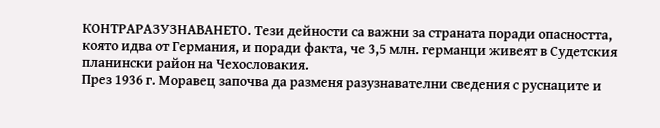КОНТРАРАЗУЗНАВАНЕТО. Тези дейности са важни за страната поради опасността, която идва от Германия, и поради факта, че 3,5 млн. германци живеят в Судетския планински район на Чехословакия.
През 1936 г. Моравец започва да разменя разузнавателни сведения с руснаците и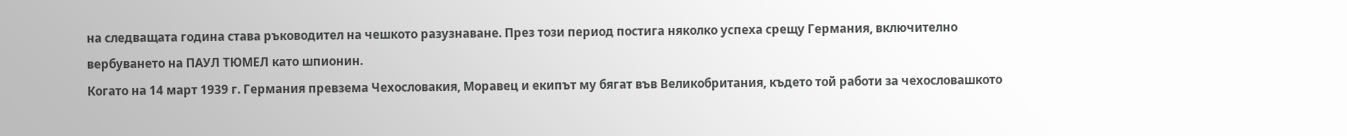на следващата година става ръководител на чешкото разузнаване. През този период постига няколко успеха срещу Германия, включително вербуването на ПАУЛ ТЮМЕЛ като шпионин.
Когато на 14 март 1939 г. Германия превзема Чехословакия, Моравец и екипът му бягат във Великобритания, където той работи за чехословашкото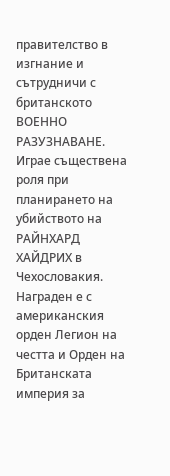правителство в изгнание и сътрудничи с британското ВОЕННО РАЗУЗНАВАНЕ. Играе съществена роля при планирането на убийството на РАЙНХАРД ХАЙДРИХ в Чехословакия. Награден е с американския орден Легион на честта и Орден на Британската империя за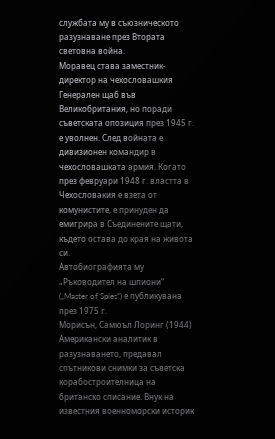службата му в съюзническото разузнаване през Втората световна война.
Моравец става заместник-директор на чехословашкия Генерален щаб във Великобритания, но поради съветската опозиция през 1945 г. е уволнен. След войната е дивизионен командир в чехословашката армия. Когато през февруари 1948 г. властта в Чехословакия е взета от комунистите, е принуден да емигрира в Съединените щати, където остава до края на живота си.
Автобиографията му „Ръководител на шпиони“ („Master of Spies“) е публикувана през 1975 г.
Морисън, Самюъл Лоринг (1944)
Американски аналитик в разузнаването, предавал спътникови снимки за съветска корабостроителница на британско списание. Внук на известния военноморски историк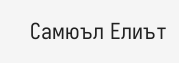Самюъл Елиът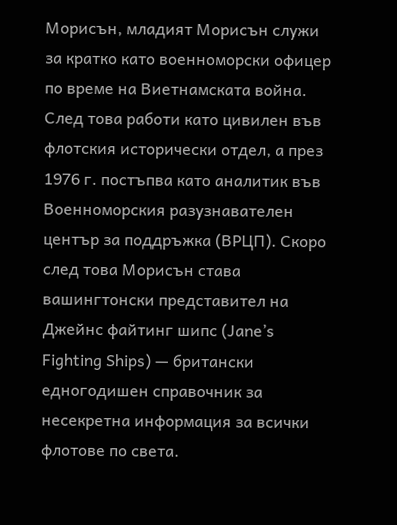Морисън, младият Морисън служи за кратко като военноморски офицер по време на Виетнамската война. След това работи като цивилен във флотския исторически отдел, а през 1976 г. постъпва като аналитик във Военноморския разузнавателен център за поддръжка (ВРЦП). Скоро след това Морисън става вашингтонски представител на Джейнс файтинг шипс (Jane’s Fighting Ships) — британски едногодишен справочник за несекретна информация за всички флотове по света.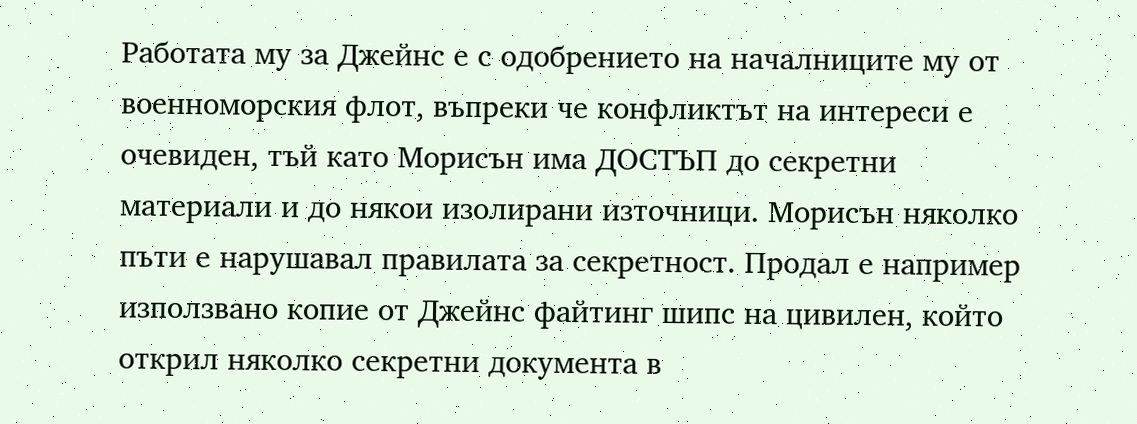Работата му за Джейнс е с одобрението на началниците му от военноморския флот, въпреки че конфликтът на интереси е очевиден, тъй като Морисън има ДОСТЪП до секретни материали и до някои изолирани източници. Морисън няколко пъти е нарушавал правилата за секретност. Продал е например използвано копие от Джейнс файтинг шипс на цивилен, който открил няколко секретни документа в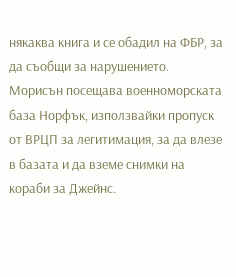някаква книга и се обадил на ФБР, за да съобщи за нарушението. Морисън посещава военноморската база Норфък, използвайки пропуск от ВРЦП за легитимация, за да влезе в базата и да вземе снимки на кораби за Джейнс.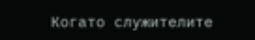Когато служителите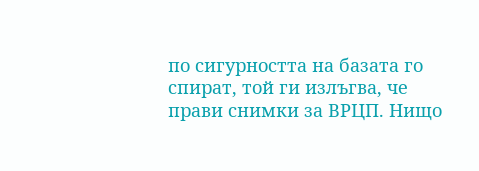по сигурността на базата го спират, той ги излъгва, че прави снимки за ВРЦП. Нищо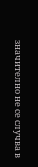значително не се случва в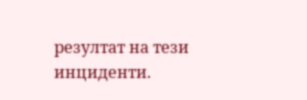резултат на тези инциденти.